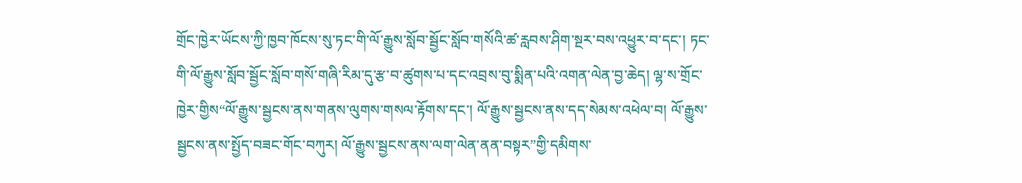གྲོང་ཁྱེར་ཡོངས་ཀྱི་ཁྱབ་ཁོངས་སུ་ཏང་གི་ལོ་རྒྱུས་སློབ་སྦྱོང་སློབ་གསོའི་ཚ་རླབས་ཤིག་སྔར་བས་འཕྱུར་བ་དང་། ཏང་གི་ལོ་རྒྱུས་སློབ་སྦྱོང་སློབ་གསོ་གཞི་རིམ་དུ་རྩ་བ་ཚུགས་པ་དང་འབྲས་བུ་སྨིན་པའི་འགན་ལེན་བྱ་ཆེད། ལྷ་ས་གྲོང་ཁྱེར་གྱིས“ལོ་རྒྱུས་སྦྱངས་ནས་གནས་ལུགས་གསལ་རྟོགས་དང་། ལོ་རྒྱུས་སྦྱངས་ནས་དད་སེམས་འཕེལ་བ། ལོ་རྒྱུས་སྦྱངས་ནས་སྤྱོད་བཟང་གོང་བཀུར། ལོ་རྒྱུས་སྦྱངས་ནས་ལག་ལེན་ནན་བསྟར”གྱི་དམིགས་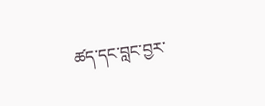ཚད་དང་བླང་བྱར་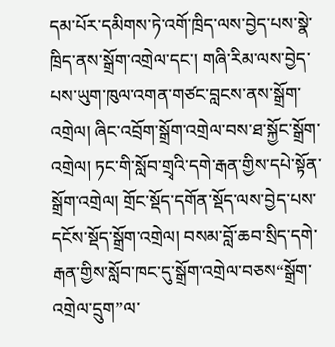དམ་པོར་དམིགས་ཏེ་འགོ་ཁྲིད་ལས་བྱེད་པས་སྣེ་ཁྲིད་ནས་སྒྲོག་འགྲེལ་དང་། གཞི་རིམ་ལས་བྱེད་པས་ཡུག་ཁུལ་འགན་གཙང་བླངས་ནས་སྒྲོག་འགྲེལ། ཞིང་འབྲོག་སྒྲོག་འགྲེལ་བས་ཐ་སྐྱོང་སྒྲོག་འགྲེལ། ཏང་གི་སློབ་གྲྭའི་དགེ་རྒན་གྱིས་དཔེ་སྟོན་སྒྲོག་འགྲེལ། གྲོང་སྡོད་དགོན་སྡོད་ལས་བྱེད་པས་དངོས་སྡོད་སྒྲོག་འགྲེལ། བསམ་བློ་ཆབ་སྲིད་དགེ་རྒན་གྱིས་སློབ་ཁང་དུ་སྒྲོག་འགྲེལ་བཅས“སྒྲོག་འགྲེལ་དྲུག”ལ་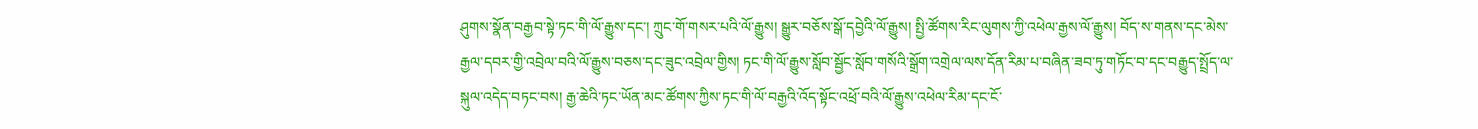ཤུགས་སྣོན་བརྒྱབ་སྟེ་ཏང་གི་ལོ་རྒྱུས་དང་། ཀྲུང་གོ་གསར་པའི་ལོ་རྒྱུས། སྒྱུར་བཅོས་སྒོ་དབྱེའི་ལོ་རྒྱུས། སྤྱི་ཚོགས་རིང་ལུགས་ཀྱི་འཕེལ་རྒྱས་ལོ་རྒྱུས། བོད་ས་གནས་དང་མེས་རྒྱལ་དབར་གྱི་འབྲེལ་བའི་ལོ་རྒྱུས་བཅས་དང་ཟུང་འབྲེལ་གྱིས། ཏང་གི་ལོ་རྒྱུས་སློབ་སྦྱོང་སློབ་གསོའི་སྒྲོག་འགྲེལ་ལས་དོན་རིམ་པ་བཞིན་ཟབ་ཏུ་གཏོང་བ་དང་བརྒྱུད་སྤྲོད་ལ་སྐུལ་འདེད་བཏང་བས། རྒྱ་ཆེའི་ཏང་ཡོན་མང་ཚོགས་ཀྱིས་ཏང་གི་ལོ་བརྒྱའི་འོད་སྟོང་འཕྲོ་བའི་ལོ་རྒྱུས་འཕེལ་རིམ་དང་ངོ་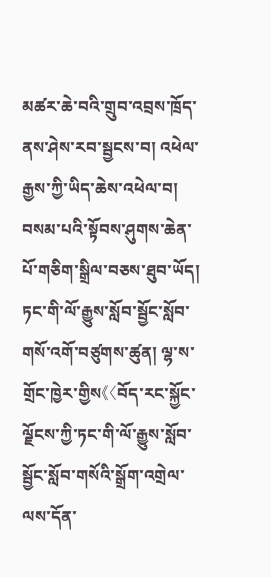མཚར་ཆེ་བའི་གྲུབ་འབྲས་ཁྲོད་ནས་ཤེས་རབ་སྦྱངས་བ། འཕེལ་རྒྱས་ཀྱི་ཡིད་ཆེས་འཕེལ་བ། བསམ་པའི་སྟོབས་ཤུགས་ཆེན་པོ་གཅིག་སྒྲིལ་བཅས་ཐུབ་ཡོད།
ཏང་གི་ལོ་རྒྱུས་སློབ་སྦྱོང་སློབ་གསོ་འགོ་བཙུགས་ཚུན། ལྷ་ས་གྲོང་ཁྱེར་གྱིས《〈བོད་རང་སྐྱོང་ལྗོངས་ཀྱི་ཏང་གི་ལོ་རྒྱུས་སློབ་སྦྱོང་སློབ་གསོའི་སྒྲོག་འགྲེལ་ལས་དོན་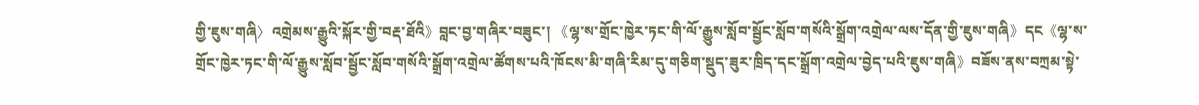གྱི་ཇུས་གཞི〉འགྲེམས་རྒྱུའི་སྐོར་གྱི་བརྡ་ཐོའི》བླང་བྱ་གཞིར་བཟུང་། 《ལྷ་ས་གྲོང་ཁྱེར་ཏང་གི་ལོ་རྒྱུས་སློབ་སྦྱོང་སློབ་གསོའི་སྒྲོག་འགྲེལ་ལས་དོན་གྱི་ཇུས་གཞི》དང《ལྷ་ས་གྲོང་ཁྱེར་ཏང་གི་ལོ་རྒྱུས་སློབ་སྦྱོང་སློབ་གསོའི་སྒྲོག་འགྲེལ་ཚོགས་པའི་ཁོངས་མི་གཞི་རིམ་དུ་གཅིག་སྡུད་ཟུར་ཁྲིད་དང་སྒྲོག་འགྲེལ་བྱེད་པའི་ཇུས་གཞི》བཟོས་ནས་བཀྲམ་སྟེ་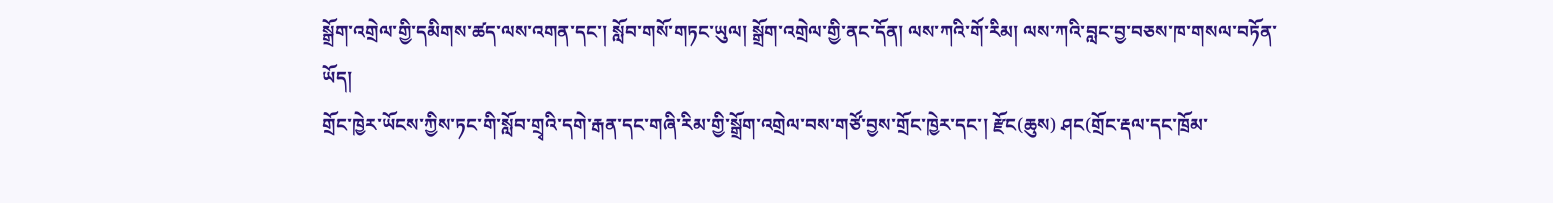སྒྲོག་འགྲེལ་གྱི་དམིགས་ཚད་ལས་འགན་དང་། སློབ་གསོ་གཏང་ཡུལ། སྒྲོག་འགྲེལ་གྱི་ནང་དོན། ལས་ཀའི་གོ་རིམ། ལས་ཀའི་བླང་བྱ་བཅས་ཁ་གསལ་བཏོན་ཡོད།
གྲོང་ཁྱེར་ཡོངས་ཀྱིས་ཏང་གི་སློབ་གྲྭའི་དགེ་རྒན་དང་གཞི་རིམ་གྱི་སྒྲོག་འགྲེལ་བས་གཙོ་བྱས་གྲོང་ཁྱེར་དང་། རྫོང(ཆུས) ཤང(གྲོང་རྡལ་དང་ཁྲོམ་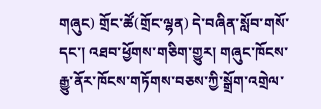གཞུང) གྲོང་ཚོ(གྲོང་ལྷན) དེ་བཞིན་སློབ་གསོ་དང་། འཐབ་ཕྱོགས་གཅིག་གྱུར། གཞུང་ཁོངས་རྒྱུ་ནོར་ཁོངས་གཏོགས་བཅས་ཀྱི་སྒྲོག་འགྲེལ་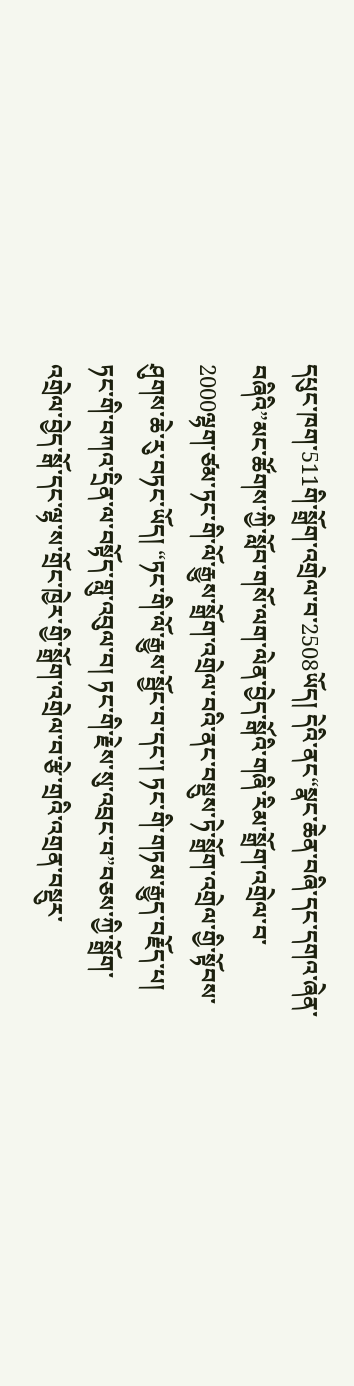དཔུང་ཁག་511གི་སྒྲོག་འགྲེལ་བ་2508ཡོད། དེའི་ནང“སྣང་ཆེན་བཞི་དང་དགའ་ཞེན་བཞིའི”མང་ཚོགས་ཀྱི་སློབ་གསོ་ལག་ལེན་བྱེད་སྒོའི་གཞི་རིམ་སྒྲོག་འགྲེལ་བ་2000ལྷག་ཙམ་ཏང་གི་ལོ་རྒྱུས་སྒྲོག་འགྲེལ་བའི་ནང་བསྡུས་ཏེ་སྒྲོག་འགྲེལ་གྱི་སྟོབས་ཤུགས་ཆེ་རུ་བཏང་ཡོད། “ཏང་གི་ལོ་རྒྱུས་སྦྱོང་བ་དང་། ཏང་གི་གཏམ་རྒྱུད་བརྗོད་པ། ཏང་གི་བཀའ་དྲིན་ལ་བསྟོད་གླུ་འབུལ་བ། ཏང་གི་རྗེས་སུ་འབྲང་བ”བཅས་ཀྱི་སྒྲོག་འགྲེལ་བྱེད་སྒོ་དང་ལྷ་ས་གྲོང་ཁྱེར་གྱི་སྒྲོག་འགྲེལ་བ་རྩེ་གྲའི་འགྲན་བསྡུར་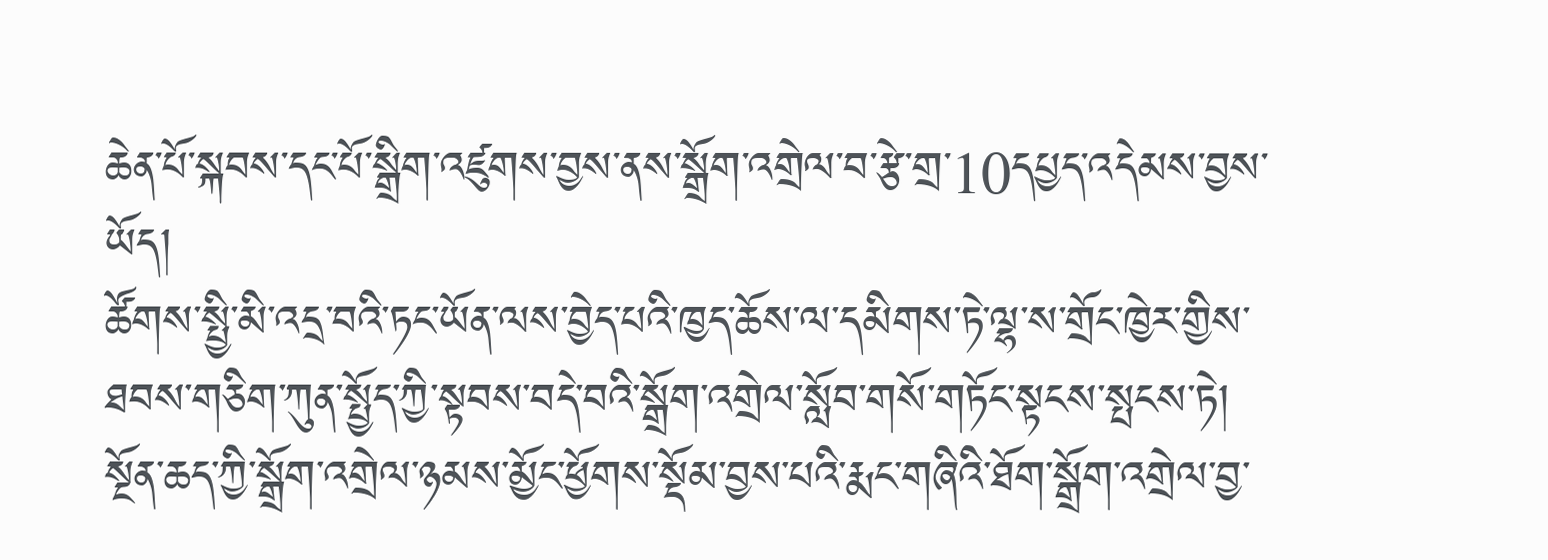ཆེན་པོ་སྐབས་དང་པོ་སྒྲིག་འཛུགས་བྱས་ནས་སྒྲོག་འགྲེལ་བ་རྩེ་གྲ་10དཔྱད་འདེམས་བྱས་ཡོད།
ཚོགས་སྤྱི་མི་འདྲ་བའི་ཏང་ཡོན་ལས་བྱེད་པའི་ཁྱད་ཆོས་ལ་དམིགས་ཏེ་ལྷ་ས་གྲོང་ཁྱེར་གྱིས་ཐབས་གཅིག་ཀུན་སྤྱོད་ཀྱི་སྟབས་བདེ་བའི་སྒྲོག་འགྲེལ་སློབ་གསོ་གཏོང་སྟངས་སྤངས་ཏེ། སྔོན་ཆད་ཀྱི་སྒྲོག་འགྲེལ་ཉམས་མྱོང་ཕྱོགས་སྡོམ་བྱས་པའི་རྨང་གཞིའི་ཐོག་སྒྲོག་འགྲེལ་བྱ་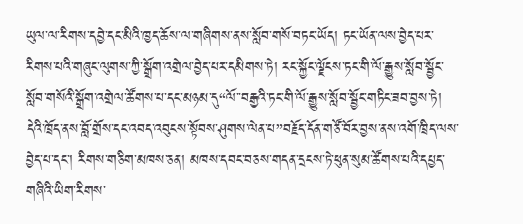ཡུལ་ལ་རིགས་དབྱེ་དང་མིའི་ཁྱད་ཆོས་ལ་གཞིགས་ནས་སློབ་གསོ་བཏང་ཡོད། ཏང་ཡོན་ལས་བྱེད་པར་རིགས་པའི་གཞུང་ལུགས་ཀྱི་སྒྲོག་འགྲེལ་བྱེད་པར་དམིགས་ཏེ། རང་སྐྱོང་ལྗོངས་ཏང་གི་ལོ་རྒྱུས་སློབ་སྦྱོང་སློབ་གསོའི་སྒྲོག་འགྲེལ་ཚོགས་པ་དང་མཉམ་དུ“ལོ་་བརྒྱའི་ཏང་གི་ལོ་རྒྱུས་སློབ་སྦྱོང་གཏིང་ཟབ་བྱས་ཏེ། དེའི་ཁྲོད་ནས་བློ་གྲོས་དང་འབད་འབུངས་སྟོབས་ཤུགས་ལེན་པ”བརྗོད་དོན་གཙོ་བོར་བྱས་ནས་འགོ་ཁྲིད་ལས་བྱེད་པ་དང་། རིགས་གཅིག་མཁས་ཅན། མཁས་དབང་བཅས་གདན་དྲངས་ཏེ་ཕུན་སུམ་ཚོགས་པའི་དཔྱད་གཞིའི་ཡིག་རིགས་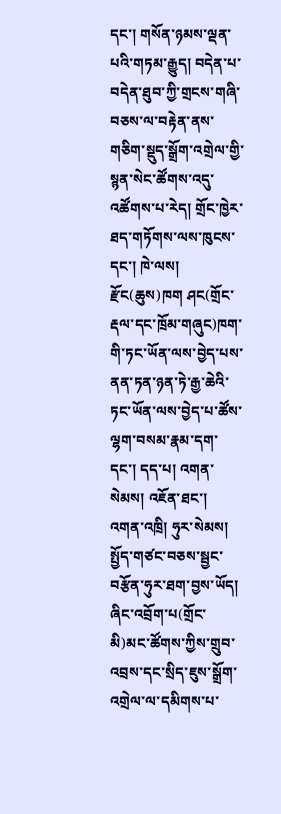དང་། གསོན་ཉམས་ལྡན་པའི་གཏམ་རྒྱུད། བདེན་པ་བདེན་ཐུབ་ཀྱི་གྲངས་གཞི་བཅས་ལ་བརྟེན་ནས་གཅིག་སྡུད་སྒྲོག་འགྲེལ་གྱི་སྙན་སེང་ཚོགས་འདུ་འཚོགས་པ་རེད། གྲོང་ཁྱེར་ཐད་གཏོགས་ལས་ཁུངས་དང་། ཁེ་ལས། རྫོང(ཆུས)ཁག ཤང(གྲོང་རྡལ་དང་ཁྲོམ་གཞུང)ཁག་གི་ཏང་ཡོན་ལས་བྱེད་པས་ནན་ཏན་ཉན་ཏེ་རྒྱ་ཆེའི་ཏང་ཡོན་ལས་བྱེད་པ་ཚོས་ལྷག་བསམ་རྣམ་དག་དང་། དད་པ། འགན་སེམས། འཇོན་ཐང་། འགན་འཁྲི། ཧུར་སེམས། སྤྱོད་གཙང་བཅས་སྦྱང་བརྩོན་ཧུར་ཐག་བྱས་ཡོད། ཞིང་འབྲོག་པ(གྲོང་མི)མང་ཚོགས་ཀྱིས་གྲུབ་འབྲས་དང་སྲིད་ཇུས་སྒྲོག་འགྲེལ་ལ་དམིགས་པ་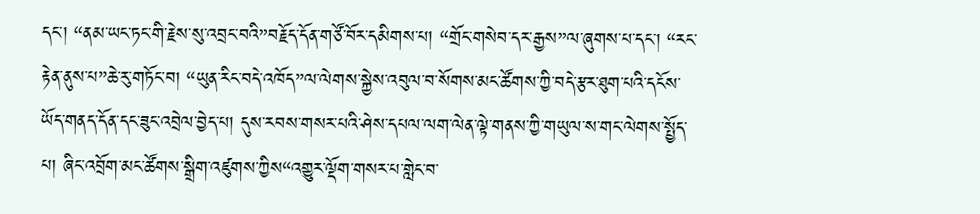དང་། “ནམ་ཡང་ཏང་གི་རྗེས་སུ་འབྲང་བའི”བརྗོད་དོན་གཙོ་བོར་དམིགས་པ། “གྲོང་གསེབ་དར་རྒྱས”ལ་ཞུགས་པ་དང་། “རང་རྟེན་ནུས་པ”ཆེ་རུ་གཏོང་བ། “ཡུན་རིང་བདེ་འཁོད”ལ་ལེགས་སྐྱེས་འབུལ་བ་སོགས་མང་ཚོགས་ཀྱི་བདེ་རྩར་ཐུག་པའི་དངོས་ཡོད་གནད་དོན་དང་ཟུང་འབྲེལ་བྱེད་པ། དུས་རབས་གསར་པའི་ཤེས་དཔལ་ལག་ལེན་ལྟེ་གནས་ཀྱི་གཡུལ་ས་གང་ལེགས་སྤྱོད་པ། ཞིང་འབྲོག་མང་ཚོགས་སྒྲིག་འཛུགས་ཀྱིས“འགྱུར་ལྡོག་གསར་པ་གླེང་བ་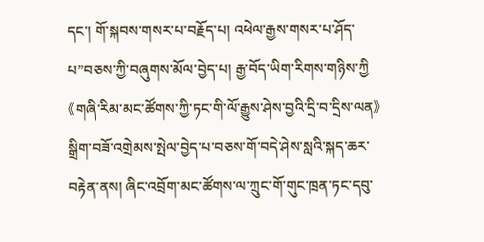དང་། གོ་སྐབས་གསར་པ་བརྗོད་པ། འཕེལ་རྒྱས་གསར་པ་ཤོད་པ”བཅས་ཀྱི་བཞུགས་མོལ་བྱེད་པ། རྒྱ་བོད་ཡིག་རིགས་གཉིས་ཀྱི《གཞི་རིམ་མང་ཚོགས་ཀྱི་ཏང་གི་ལོ་རྒྱུས་ཤེས་བྱའི་དྲི་བ་དྲིས་ལན》སྒྲིག་བཟོ་འགྲེམས་སྤེལ་བྱེད་པ་བཅས་གོ་བདེ་ཤེས་སླའི་སྐད་ཆར་བརྟེན་ནས། ཞིང་འབྲོག་མང་ཚོགས་ལ་ཀྲུང་གོ་གུང་ཁྲན་ཏང་དབུ་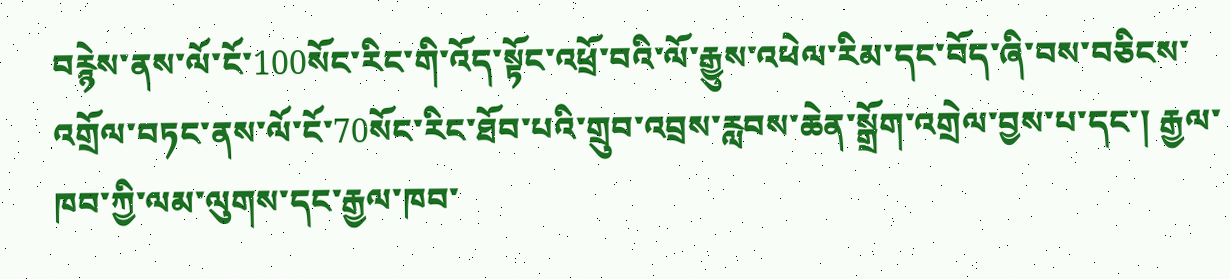བརྙེས་ནས་ལོ་ངོ་100སོང་རིང་གི་འོད་སྟོང་འཕྲོ་བའི་ལོ་རྒྱུས་འཕེལ་རིམ་དང་བོད་ཞི་བས་བཅིངས་འགྲོལ་བཏང་ནས་ལོ་ངོ་70སོང་རིང་ཐོབ་པའི་གྲུབ་འབྲས་རླབས་ཆེན་སྒྲོག་འགྲེལ་བྱས་པ་དང་། རྒྱལ་ཁབ་ཀྱི་ལམ་ལུགས་དང་རྒྱལ་ཁབ་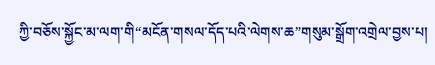ཀྱི་བཅོས་སྐྱོང་མ་ལག་གི“མངོན་གསལ་དོད་པའི་ལེགས་ཆ”གསུམ་སྒྲོག་འགྲེལ་བྱས་པ།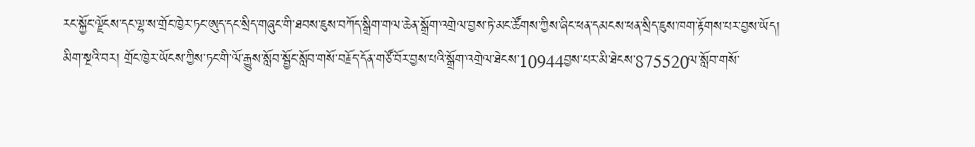རང་སྐྱོང་ལྗོངས་དང་ལྷ་ས་གྲོང་ཁྱེར་ཏང་ཨུད་དང་སྲིད་གཞུང་གི་ཐབས་ཇུས་བཀོད་སྒྲིག་གལ་ཆེན་སྒྲོག་འགྲེལ་བྱས་ཏེ་མང་ཚོགས་ཀྱིས་ཞིང་ཕན་དམངས་ཕན་སྲིད་ཇུས་ཁག་རྟོགས་པར་བྱས་ཡོད།
མིག་སྔའི་བར། གྲོང་ཁྱེར་ཡོངས་ཀྱིས་ཏང་གི་ལོ་རྒྱུས་སློབ་སྦྱོང་སློབ་གསོ་བརྗོད་དོན་གཙོ་བོར་བྱས་པའི་སྒྲོག་འགྲེལ་ཐེངས་10944བྱས་པར་མི་ཐེངས་875520ལ་སློབ་གསོ་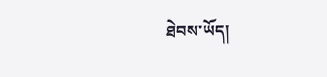ཐེབས་ཡོད།